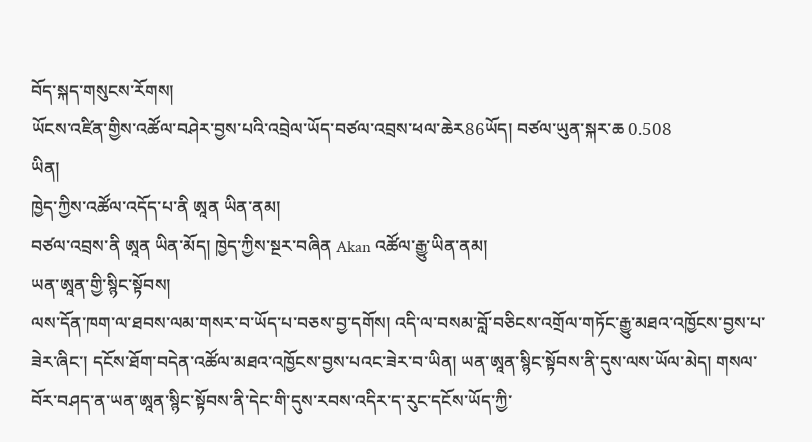བོད་སྐད་གསུངས་རོགས།
ཡོངས་འཛིན་གྱིས་འཚོལ་བཤེར་བྱས་པའི་འབྲེལ་ཡོད་བཙལ་འབྲས་ཕལ་ཆེར86ཡོད། བཙལ་ཡུན་སྐར་ཆ 0.508
ཡིན།
ཁྱེད་ཀྱིས་འཚོལ་འདོད་པ་ནི ཨཱན ཡིན་ནམ།
བཙལ་འབྲས་ནི ཨཱན ཡིན་མོད། ཁྱེད་ཀྱིས་སྔར་བཞིན Akan འཚོལ་རྒྱུ་ཡིན་ནམ།
ཡན་ཨཱན་གྱི་སྙིང་སྟོབས།
ལས་དོན་ཁག་ལ་ཐབས་ལམ་གསར་བ་ཡོད་པ་བཅས་བྱ་དགོས། འདི་ལ་བསམ་བློ་བཅིངས་འགྲོལ་གཏོང་རྒྱུ་མཐའ་འཁྱོངས་བྱས་པ་ཟེར་ཞིང་། དངོས་ཐོག་བདེན་འཚོལ་མཐའ་འཁྱོངས་བྱས་པའང་ཟེར་བ་ཡིན། ཡན་ཨཱན་སྙིང་སྟོབས་ནི་དུས་ལས་ཡོལ་མེད། གསལ་བོར་བཤད་ན་ཡན་ཨཱན་སྙིང་སྟོབས་ནི་དེང་གི་དུས་རབས་འདིར་ད་རུང་དངོས་ཡོད་ཀྱི་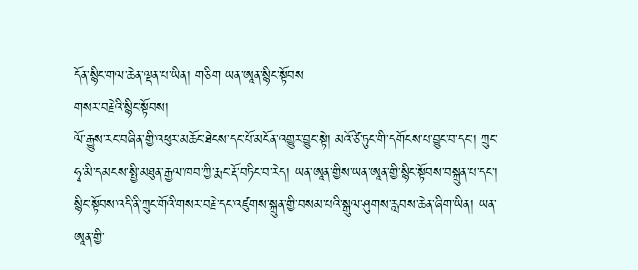དོན་སྙིང་གལ་ཆེན་ལྡན་པ་ཡིན། གཅིག ཡན་ཨཱན་སྙིང་སྟོབས
གསར་བརྗེའི་སྙིང་སྟོབས།
ལོ་རྒྱུས་རང་བཞིན་གྱི་འཕུར་མཆོང་ཐེངས་དང་པོ་མངོན་འགྱུར་བྱུང་སྟེ། མའོ་ཙེ་ཏུང་གི་དགོངས་པ་བྱུང་བ་དང་། ཀྲུང་ཧྭ་མི་དམངས་སྤྱི་མཐུན་རྒྱལ་ཁབ་ཀྱི་རྨང་རྡོ་བཏིང་བ་རེད། ཡན་ཨཱན་གྱིས་ཡན་ཨཱན་གྱི་སྙིང་སྟོབས་བསྐྲུན་པ་དང་། སྙིང་སྟོབས་འདི་ནི་ཀྲུང་གོའི་གསར་བརྗེ་དང་འཛུགས་སྐྲུན་གྱི་བསམ་པའི་སྒུལ་ཤུགས་རླབས་ཆེན་ཞིག་ཡིན། ཡན་ཨཱན་གྱི་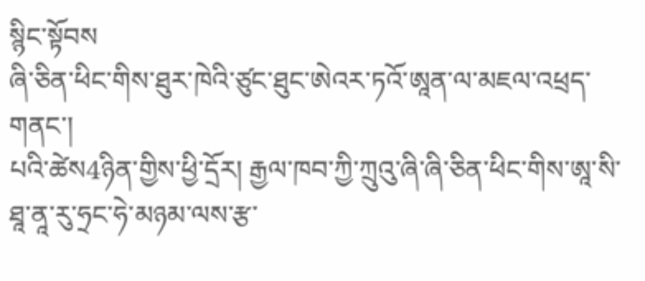སྙིང་སྟོབས
ཞི་ཅིན་ཕིང་གིས་ཐུར་ཁེའི་ཙུང་ཐུང་ཨེའར་ཏའོ་ཨཱན་ལ་མཇལ་འཕྲད་གནང་།
པའི་ཚེས4ཉིན་གྱིས་ཕྱི་དྲོར། རྒྱལ་ཁབ་ཀྱི་ཀྲུའུ་ཞི་ཞི་ཅིན་ཕིང་གིས་ཨཱ་སི་ཐཱ་ནཱ་རུ་ཧྲང་ཧེ་མཉམ་ལས་རྩ་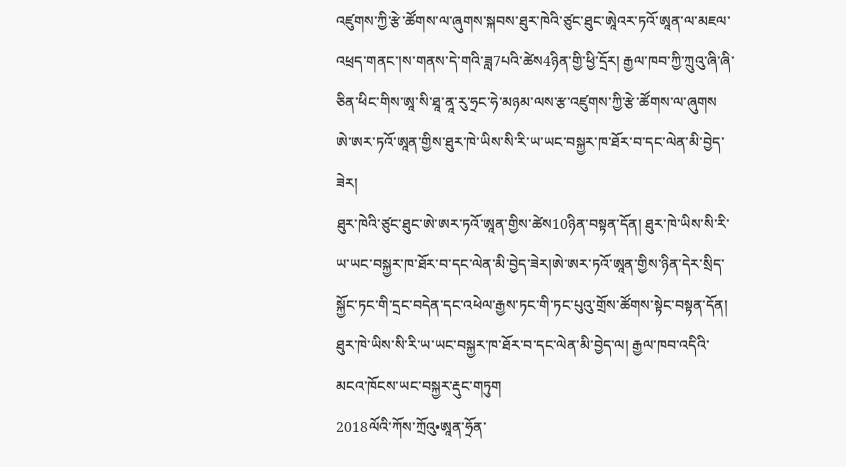འཛུགས་ཀྱི་རྩེ་ཚོགས་ལ་ཞུགས་སྐབས་ཐུར་ཁེའི་ཙུང་ཐུང་ཨཱེའར་ཏའོ་ཨཱན་ལ་མཇལ་འཕྲད་གནང་།ས་གནས་དེ་གའི་ཟླ7པའི་ཚེས4ཉིན་གྱི་ཕྱི་དྲོར། རྒྱལ་ཁབ་ཀྱི་ཀྲུའུ་ཞི་ཞི་ཅིན་ཕིང་གིས་ཨཱ་སི་ཐཱ་ནཱ་རུ་ཧྲང་ཧེ་མཉམ་ལས་རྩ་འཛུགས་ཀྱི་རྩེ་ཚོགས་ལ་ཞུགས
ཨེ་ཨར་ཏའོ་ཨཱན་གྱིས་ཐུར་ཁེ་ཡིས་སི་རི་ཡ་ཡང་བསྐྱར་ཁ་ཐོར་བ་དང་ལེན་མི་བྱེད་ཟེར།
ཐུར་ཁེའི་ཙུང་ཐུང་ཨེ་ཨར་ཏའོ་ཨཱན་གྱིས་ཚེས10ཉིན་བསྟན་དོན། ཐུར་ཁེ་ཡིས་སི་རི་ཡ་ཡང་བསྐྱར་ཁ་ཐོར་བ་དང་ལེན་མི་བྱེད་ཟེར།ཨེ་ཨར་ཏའོ་ཨཱན་གྱིས་ཉིན་དེར་སྲིད་སྐྱོང་ཏང་གི་དྲང་བདེན་དང་འཕེལ་རྒྱས་ཏང་གི་ཏང་པུའུ་གྲོས་ཚོགས་སྟེང་བསྟན་དོན། ཐུར་ཁེ་ཡིས་སི་རི་ཡ་ཡང་བསྐྱར་ཁ་ཐོར་བ་དང་ལེན་མི་བྱེད་ལ། རྒྱལ་ཁབ་འདིའི་མངའ་ཁོངས་ཡང་བསྐྱར་རྡུང་གཏུག
2018ལོའི་ཀོས་ཀྲོའུ•ཨཱན་ཧྲོན་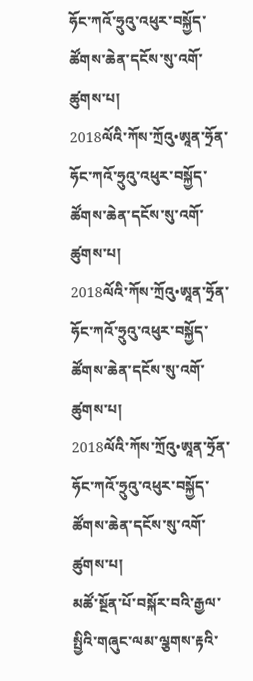ཧོང་ཀའོ་ཧྲུའུ་འཕུར་བསྐྱོད་ཚོགས་ཆེན་དངོས་སུ་འགོ་ཚུགས་པ།
2018ལོའི་ཀོས་ཀྲོའུ•ཨཱན་ཧྲོན་ཧོང་ཀའོ་ཧྲུའུ་འཕུར་བསྐྱོད་ཚོགས་ཆེན་དངོས་སུ་འགོ་ཚུགས་པ།
2018ལོའི་ཀོས་ཀྲོའུ•ཨཱན་ཧྲོན་ཧོང་ཀའོ་ཧྲུའུ་འཕུར་བསྐྱོད་ཚོགས་ཆེན་དངོས་སུ་འགོ་ཚུགས་པ།
2018ལོའི་ཀོས་ཀྲོའུ•ཨཱན་ཧྲོན་ཧོང་ཀའོ་ཧྲུའུ་འཕུར་བསྐྱོད་ཚོགས་ཆེན་དངོས་སུ་འགོ་ཚུགས་པ།
མཚོ་སྔོན་པོ་བསྐོར་བའི་རྒྱལ་སྤྱིའི་གཞུང་ལམ་ལྕགས་རྟའི་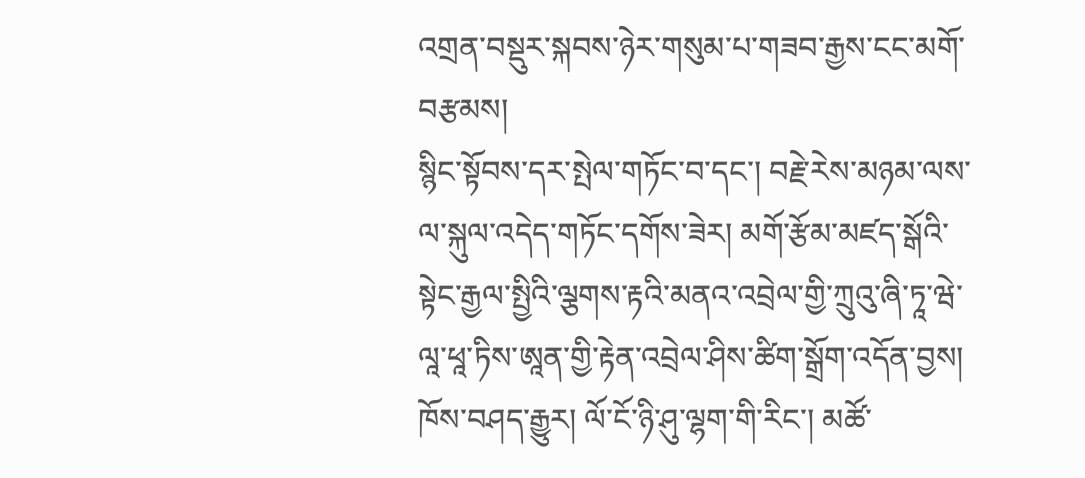འགྲན་བསྡུར་སྐབས་ཉེར་གསུམ་པ་གཟབ་རྒྱས་ངང་མགོ་བརྩམས།
སྙིང་སྟོབས་དར་སྤེལ་གཏོང་བ་དང་། བརྗེ་རེས་མཉམ་ལས་ལ་སྐུལ་འདེད་གཏོང་དགོས་ཟེར། མགོ་རྩོམ་མཛད་སྒོའི་སྟེང་རྒྱལ་སྤྱིའི་ལྕགས་རྟའི་མནའ་འབྲེལ་གྱི་ཀྲུའུ་ཞི་ཏཱ་ཝེ་ལཱ་ཕཱ་ཏིས་ཨཱན་གྱི་རྟེན་འབྲེལ་ཤིས་ཚིག་སྒྲོག་འདོན་བྱས། ཁོས་བཤད་རྒྱུར། ལོ་ངོ་ཉི་ཤུ་ལྷག་གི་རིང་། མཚོ་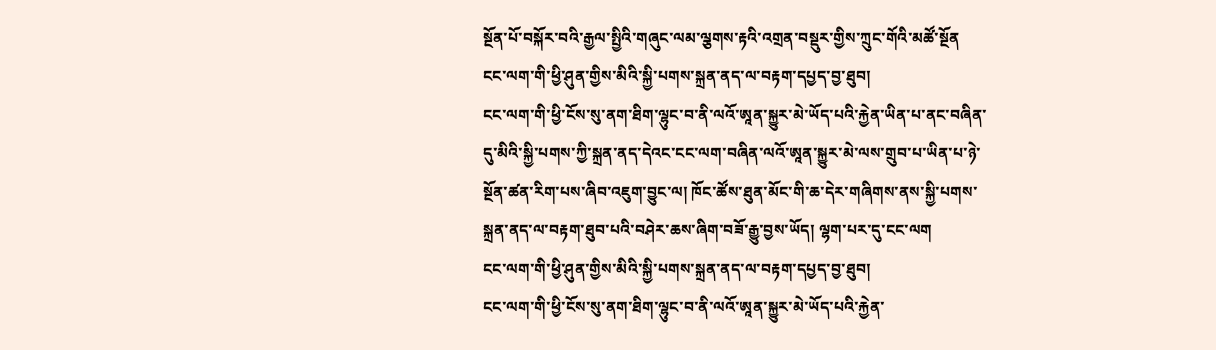སྔོན་པོ་བསྐོར་བའི་རྒྱལ་སྤྱིའི་གཞུང་ལམ་ལྕགས་རྟའི་འགྲན་བསྡུར་གྱིས་ཀྲུང་གོའི་མཚོ་སྔོན
ངང་ལག་གི་ཕྱི་ཤུན་གྱིས་མིའི་སྐྱི་པགས་སྐྲན་ནད་ལ་བརྟག་དཔྱད་བྱ་ཐུབ།
ངང་ལག་གི་ཕྱི་ངོས་སུ་ནག་ཐིག་ལྷུང་བ་ནི་ལའོ་ཨཱན་སྐྱུར་མེ་ཡོད་པའི་རྐྱེན་ཡིན་པ་ནང་བཞིན་དུ་མིའི་སྐྱི་པགས་ཀྱི་སྐྲན་ནད་དེའང་ངང་ལག་བཞིན་ལའོ་ཨཱན་སྐྱུར་མེ་ལས་གྲུབ་པ་ཡིན་པ་ཉེ་སྔོན་ཚན་རིག་པས་ཞིབ་འཇུག་བྱུང་ལ། ཁོང་ཚོས་ཐུན་མོང་གི་ཆ་དེར་གཞིགས་ནས་སྐྱི་པགས་སྐྲན་ནད་ལ་བརྟག་ཐུབ་པའི་བཤེར་ཆས་ཞིག་བཟོ་རྒྱུ་བྱས་ཡོད། ལྷག་པར་དུ་ངང་ལག
ངང་ལག་གི་ཕྱི་ཤུན་གྱིས་མིའི་སྐྱི་པགས་སྐྲན་ནད་ལ་བརྟག་དཔྱད་བྱ་ཐུབ།
ངང་ལག་གི་ཕྱི་ངོས་སུ་ནག་ཐིག་ལྷུང་བ་ནི་ལའོ་ཨཱན་སྐྱུར་མེ་ཡོད་པའི་རྐྱེན་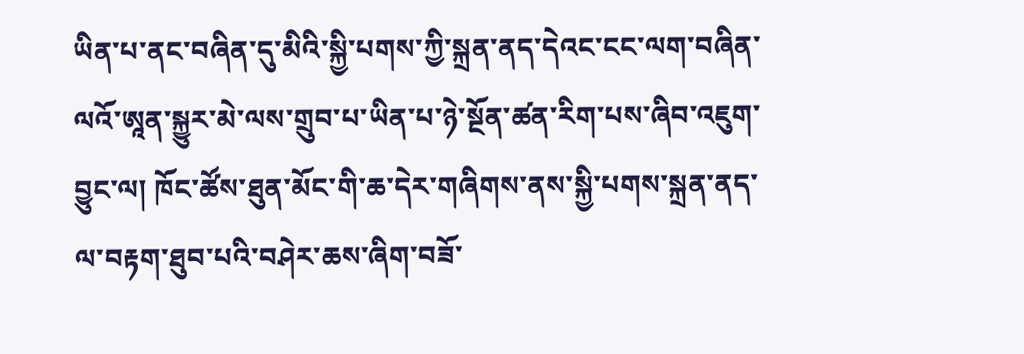ཡིན་པ་ནང་བཞིན་དུ་མིའི་སྐྱི་པགས་ཀྱི་སྐྲན་ནད་དེའང་ངང་ལག་བཞིན་ལའོ་ཨཱན་སྐྱུར་མེ་ལས་གྲུབ་པ་ཡིན་པ་ཉེ་སྔོན་ཚན་རིག་པས་ཞིབ་འཇུག་བྱུང་ལ། ཁོང་ཚོས་ཐུན་མོང་གི་ཆ་དེར་གཞིགས་ནས་སྐྱི་པགས་སྐྲན་ནད་ལ་བརྟག་ཐུབ་པའི་བཤེར་ཆས་ཞིག་བཟོ་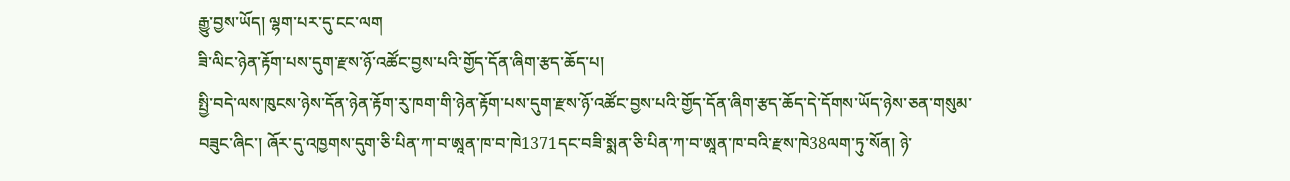རྒྱུ་བྱས་ཡོད། ལྷག་པར་དུ་ངང་ལག
ཟི་ལིང་ཉེན་རྟོག་པས་དུག་རྫས་ཉོ་འཚོང་བྱས་པའི་གྱོད་དོན་ཞིག་རྩད་ཆོད་པ།
སྤྱི་བདེ་ལས་ཁུངས་ཉེས་དོན་ཉེན་རྟོག་རུ་ཁག་གི་ཉེན་རྟོག་པས་དུག་རྫས་ཉོ་འཚོང་བྱས་པའི་གྱོད་དོན་ཞིག་རྩད་ཆོད་དེ་དོགས་ཡོད་ཉེས་ཅན་གསུམ་བཟུང་ཞིང་། ཞོར་དུ་འཁྱགས་དུག་ཅི་པིན་ཀ་བ་ཨཱན་ཁ་བ་ཁེ1371དང་བཟི་སྨན་ཅི་པིན་ཀ་བ་ཨཱན་ཁ་བའི་རྫས་ཁེ38ལག་ཏུ་སོན། ཉེ་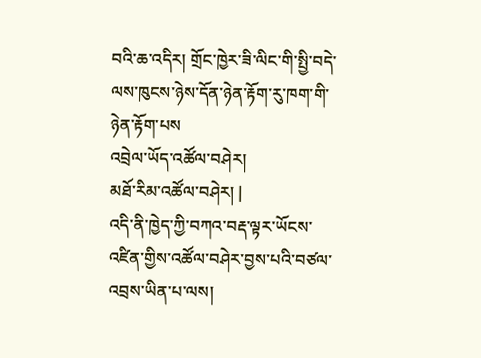བའི་ཆ་འདིར། གྲོང་ཁྱེར་ཟི་ལིང་གི་སྤྱི་བདེ་ལས་ཁུངས་ཉེས་དོན་ཉེན་རྟོག་རུ་ཁག་གི་ཉེན་རྟོག་པས
འབྲེལ་ཡོད་འཚོལ་བཤེར།
མཐོ་རིམ་འཚོལ་བཤེར། |
འདི་ནི་ཁྱེད་ཀྱི་བཀའ་བརྡ་ལྟར་ཡོངས་འཛིན་གྱིས་འཚོལ་བཤེར་བྱས་པའི་བཙལ་འབྲས་ཡིན་པ་ལས།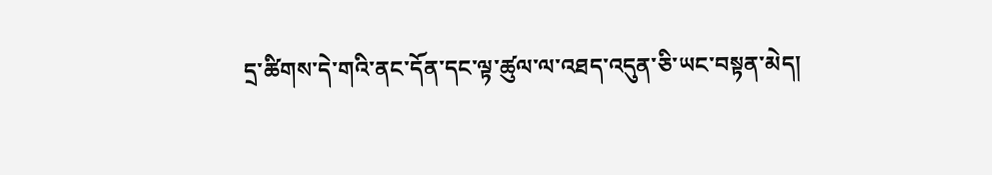དྲ་ཚིགས་དེ་གའི་ནང་དོན་དང་ལྟ་ཚུལ་ལ་འཐད་འདུན་ཅི་ཡང་བསྟན་མེད།